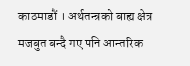काठमाडौं । अर्थतन्त्रको बाह्य क्षेत्र मजबुत बन्दै गए पनि आन्तरिक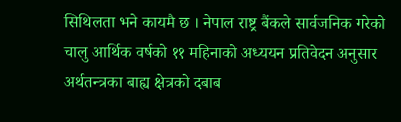सिथिलता भने कायमै छ । नेपाल राष्ट्र बैंकले सार्वजनिक गरेको चालु आर्थिक वर्षको ११ महिनाको अध्ययन प्रतिवेदन अनुसार अर्थतन्त्रका बाह्य क्षेत्रको दबाब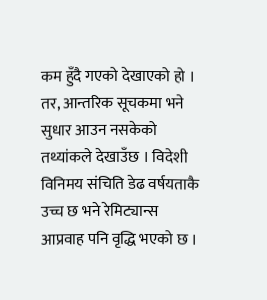कम हुँदै गएको देखाएको हो ।
तर, आन्तरिक सूचकमा भने सुधार आउन नसकेको तथ्यांकले देखाउँछ । विदेशी विनिमय संचिति डेढ वर्षयताकै उच्च छ भने रेमिट्यान्स आप्रवाह पनि वृद्धि भएको छ ।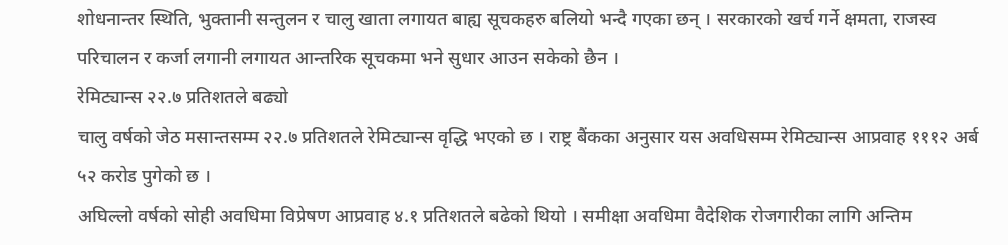शोधनान्तर स्थिति, भुक्तानी सन्तुलन र चालु खाता लगायत बाह्य सूचकहरु बलियो भन्दै गएका छन् । सरकारको खर्च गर्ने क्षमता, राजस्व परिचालन र कर्जा लगानी लगायत आन्तरिक सूचकमा भने सुधार आउन सकेको छैन ।
रेमिट्यान्स २२.७ प्रतिशतले बढ्यो
चालु वर्षको जेठ मसान्तसम्म २२.७ प्रतिशतले रेमिट्यान्स वृद्धि भएको छ । राष्ट्र बैंकका अनुसार यस अवधिसम्म रेमिट्यान्स आप्रवाह १११२ अर्ब ५२ करोड पुगेको छ ।
अघिल्लो वर्षको सोही अवधिमा विप्रेषण आप्रवाह ४.१ प्रतिशतले बढेको थियो । समीक्षा अवधिमा वैदेशिक रोजगारीका लागि अन्तिम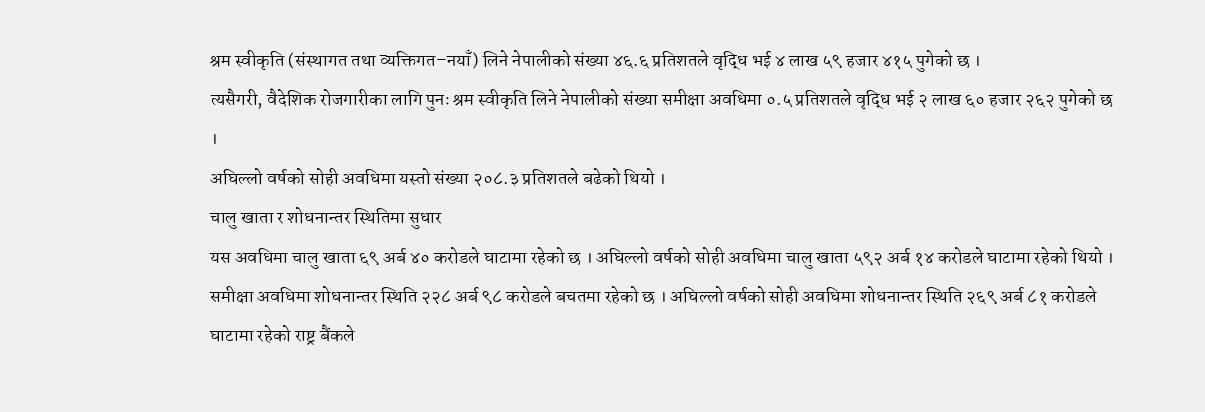श्रम स्वीकृति (संस्थागत तथा व्यक्तिगत–नयाँ) लिने नेपालीको संख्या ४६.६ प्रतिशतले वृद्धि भई ४ लाख ५९ हजार ४१५ पुगेको छ ।
त्यसैगरी, वैदेशिक रोजगारीका लागि पुनः श्रम स्वीकृति लिने नेपालीको संख्या समीक्षा अवधिमा ०.५ प्रतिशतले वृद्धि भई २ लाख ६० हजार २६२ पुगेको छ ।
अघिल्लो वर्षको सोही अवधिमा यस्तो संख्या २०८.३ प्रतिशतले बढेको थियो ।
चालु खाता र शोधनान्तर स्थितिमा सुधार
यस अवधिमा चालु खाता ६९ अर्ब ४० करोडले घाटामा रहेको छ । अघिल्लो वर्षको सोही अवधिमा चालु खाता ५९२ अर्ब १४ करोडले घाटामा रहेको थियो ।
समीक्षा अवधिमा शोधनान्तर स्थिति २२८ अर्ब ९८ करोडले बचतमा रहेको छ । अघिल्लो वर्षको सोही अवधिमा शोधनान्तर स्थिति २६९ अर्ब ८१ करोडले घाटामा रहेको राष्ट्र बैंकले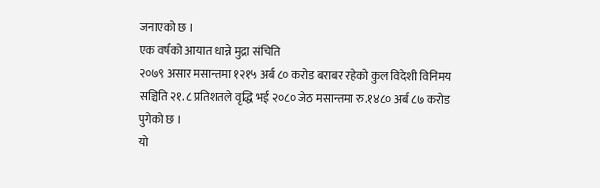जनाएको छ ।
एक वर्षको आयात धान्ने मुद्रा संचिति
२०७९ असार मसान्तमा १२१५ अर्ब ८० करोड बराबर रहेको कुल विदेशी विनिमय सञ्चिति २१.८ प्रतिशतले वृद्धि भई २०८० जेठ मसान्तमा रु.१४८० अर्ब ८७ करोड पुगेको छ ।
यो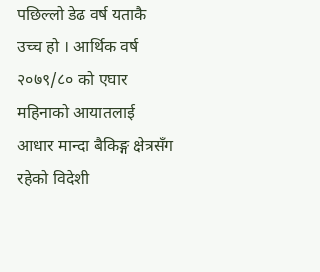पछिल्लो डेढ वर्ष यताकै उच्च हो । आर्थिक वर्ष २०७९/८० को एघार महिनाको आयातलाई आधार मान्दा बैकिङ्ग क्षेत्रसँग रहेको विदेशी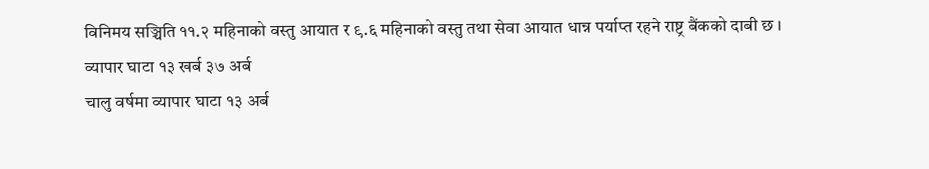विनिमय सञ्चिति ११.२ महिनाको वस्तु आयात र ९.६ महिनाको वस्तु तथा सेवा आयात धान्न पर्याप्त रहने राष्ट्र बैंकको दाबी छ ।
व्यापार घाटा १३ खर्ब ३७ अर्ब
चालु वर्षमा व्यापार घाटा १३ अर्ब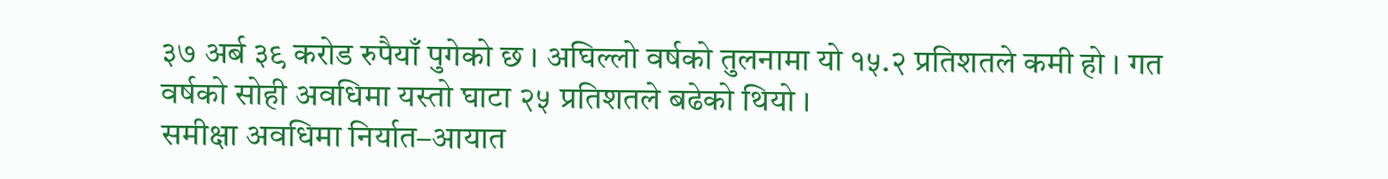३७ अर्ब ३९ करोड रुपैयाँ पुगेको छ । अघिल्लो वर्षको तुलनामा यो १५.२ प्रतिशतले कमी हो । गत वर्षको सोही अवधिमा यस्तो घाटा २५ प्रतिशतले बढेको थियो ।
समीक्षा अवधिमा निर्यात–आयात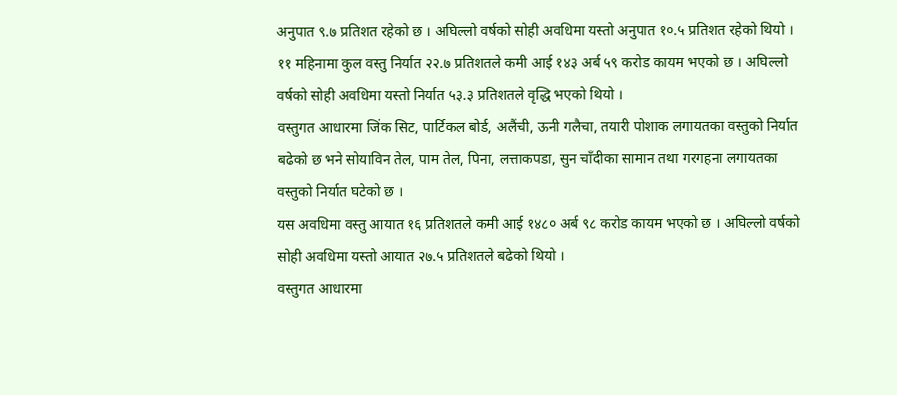अनुपात ९.७ प्रतिशत रहेको छ । अघिल्लो वर्षको सोही अवधिमा यस्तो अनुपात १०.५ प्रतिशत रहेको थियो ।
११ महिनामा कुल वस्तु निर्यात २२.७ प्रतिशतले कमी आई १४३ अर्ब ५९ करोड कायम भएको छ । अघिल्लो वर्षको सोही अवधिमा यस्तो निर्यात ५३.३ प्रतिशतले वृद्धि भएको थियो ।
वस्तुगत आधारमा जिंक सिट, पार्टिकल बोर्ड, अलैंची, ऊनी गलैचा, तयारी पोशाक लगायतका वस्तुको निर्यात बढेको छ भने सोयाविन तेल, पाम तेल, पिना, लत्ताकपडा, सुन चाँदीका सामान तथा गरगहना लगायतका वस्तुको निर्यात घटेको छ ।
यस अवधिमा वस्तु आयात १६ प्रतिशतले कमी आई १४८० अर्ब ९८ करोड कायम भएको छ । अघिल्लो वर्षको सोही अवधिमा यस्तो आयात २७.५ प्रतिशतले बढेको थियो ।
वस्तुगत आधारमा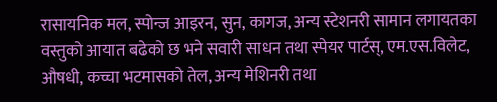रासायनिक मल, स्पोन्ज आइरन, सुन, कागज, अन्य स्टेशनरी सामान लगायतका वस्तुको आयात बढेको छ भने सवारी साधन तथा स्पेयर पार्टस्, एम.एस.विलेट, औषधी, कच्चा भटमासको तेल, अन्य मेशिनरी तथा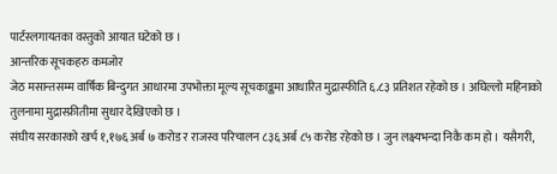पार्टस्लगायतका वस्तुको आयात घटेको छ ।
आन्तरिक सूचकहरु कमजोर
जेठ मसान्तसम्म वार्षिक बिन्दुगत आधारमा उपभोक्ता मूल्य सूचकाङ्कमा आधारित मुद्रास्फीति ६.८३ प्रतिशत रहेको छ । अघिल्लो महिनाको तुलनामा मुद्रास्फ्रीतीमा सुधार देखिएको छ ।
संघीय सरकारको खर्च १,१७६ अर्ब ७ करोड र राजस्व परिचालन ८३६ अर्ब ८५ करोड रहेको छ । जुन लक्ष्यभन्दा निकै कम हो । यसैगरी,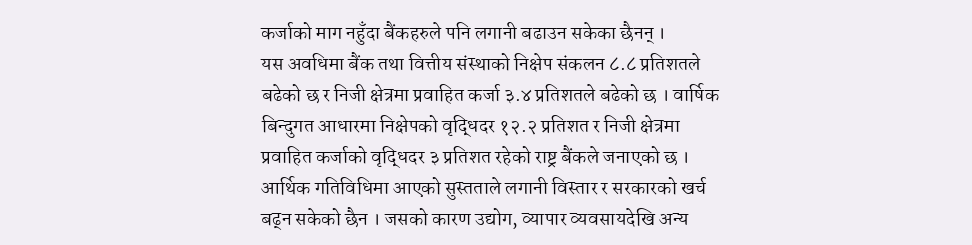कर्जाको माग नहुँदा बैंकहरुले पनि लगानी बढाउन सकेका छैनन् ।
यस अवधिमा बैंक तथा वित्तीय संस्थाको निक्षेप संकलन ८.८ प्रतिशतले बढेको छ र निजी क्षेत्रमा प्रवाहित कर्जा ३.४ प्रतिशतले बढेको छ । वार्षिक बिन्दुगत आधारमा निक्षेपको वृद्धिदर १२.२ प्रतिशत र निजी क्षेत्रमा प्रवाहित कर्जाको वृद्धिदर ३ प्रतिशत रहेको राष्ट्र बैंकले जनाएको छ ।
आर्थिक गतिविधिमा आएको सुस्तताले लगानी विस्तार र सरकारको खर्च बढ्न सकेको छैन । जसको कारण उद्योग, व्यापार व्यवसायदेखि अन्य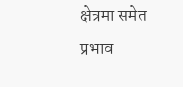क्षेत्रमा समेत प्रभाव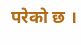परेको छ ।